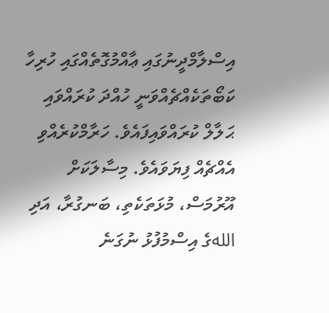އިސްލާމްދީނުގައި ޢާއްމުގޮތެއްގައި ހުރިހާ ކަބޯތަކެއްޗެއްވަނީ ހުއްދަ ކުރައްވައި ޙަލާލް ކުރައްވައިފައެވެ. ހަރާމްކުރެއްވި އެއްޗެއް ފިޔަވައެވެ. މިސާލަކަށް އޫރުމަސް، މުޅަތަކެތި، ބަނގުރާ، އަދި اللهގެ އިސްމުފުޅު ނުގަނެ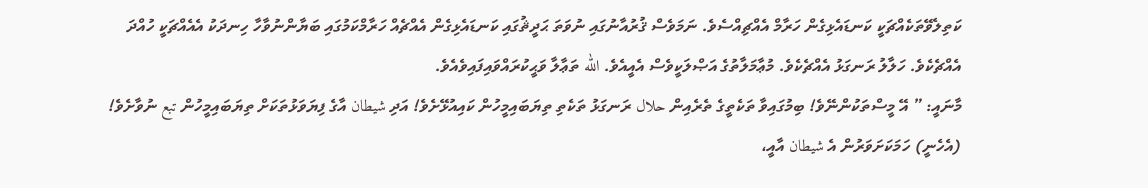ކަތިލެވޭތަކެއްޗަކީ ކަނޑައެޅިގެން ހަރާމް އެއްޗިއްސެވެ. ނަމަވެސް ޤުރުއާނުގައި ނުވަތަ ޙަދީޘުގައި ކަނޑައެޅިގެން އެއްޗެއް ހަރާމްކަމުގައި ބަޔާންނުވާހާ ހިނދަކު އެއެއްޗަކީ ހުއްދަ އެއްޗެކެވެ. ހަލާލު ރަނގަޅު އެއްޗެކެވެ. މުޢާމަލާތުގެ އަޞްލަކީވެސް އެއީއެވެ. الله ތަޢާލާ ވަޙީކުރައްވައިފައިވެއެވެ.
މާނައީ: ” އޭ މީސްތަކުންނޭވެ! ބިމުގައިވާ ތަކެތީގެ ތެރެއިން حلال ރަނގަޅު ތަކެތި ތިޔަބައިމީހުން ކައިއުޅޭށެވެ! އަދި شيطان އާގެ ފިޔަވަޅުތަކަށް ތިޔަބައިމީހުން تبع ނުވާށެވެ! (އެހެނީ) ހަމަކަށަވަރުން އެ شيطان އާއީ،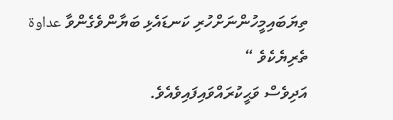ތިޔަބައިމީހުންނަށްހުރި ކަނޑައެޅި ބަޔާންވެގެންވާ عداوة ތެރިޔެކެވެ “
އަދިވެސް ވަޙީކުރައްވައިފައިވެއެވެ.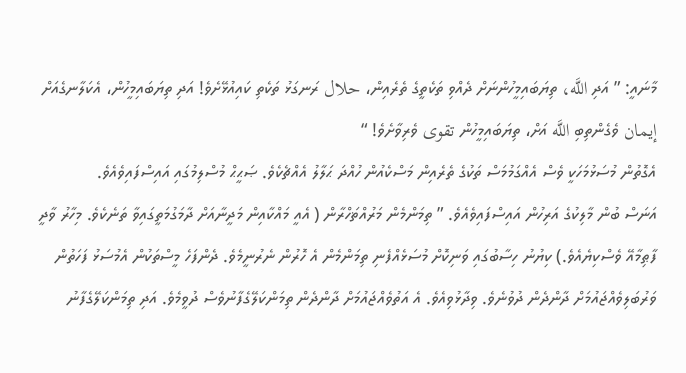މާނައީ: ” އަދި اللَّه، ތިޔަބައިމީހުންނަށް ދެއްވި ތަކެތީގެ ތެރެއިން، حلال ރަނގަޅު ތަކެތި ކައިއުޅޭށެވެ! އަދި ތިޔަބައިމީހުން، އެކަލާނގެއަށް إيمان ވެގެންތިބި اللَّه އަށް، ތިޔަބައިމީހުން تقوى ވެރިވާށެވެ! “
އެގޮތުން މުސަޅުމަހަކީ ވެސް އެއްގަމުމަސް ތަކުގެ ތެރެއިން މަސްކެއުން ހުއްދަ ޙަލާލު އެއްޗެކެވެ. ޞަޙީޙް މުސްލިމުގައި އައިސްފައިވެއެވެ.
އަނަސް ބުން މާލިކުގެ އަރިހުން އައިސްފައިވެއެވެ. ” ތިމަންމެން މަރުއްޡަހްރާން ( އެއީ މައްކާއިން މަދީނާއަށް ދާމަގުމަތީގައިވާ ތަނެކެވެ. މިހާރު ވާދީ ފާޠިމާއޭ ވެސްކިޔެއެވެ.) ކިޔުނު ހިސާބުގައި ވަނިކޮށް މުސަޅެއްފެނި ތިމަންމެން އެ ހޮރުން ނެރުނީމެވެ. ދެންފަހެ މީސްތަކުން އެމުސަޅު ފަހަތުން ވަރުބަލިވެއްޖައުމަށް ދާންދެން ދުވުނެވެ. ވިދާޅުވިއެވެ. އެ އަތުވެއްޖައުމަށް ދާންދެން ތިމަންކަލޭގެފާނުވެސް ދުވީމެވެ. އަދި ތިމަންކަލޭގެފާނު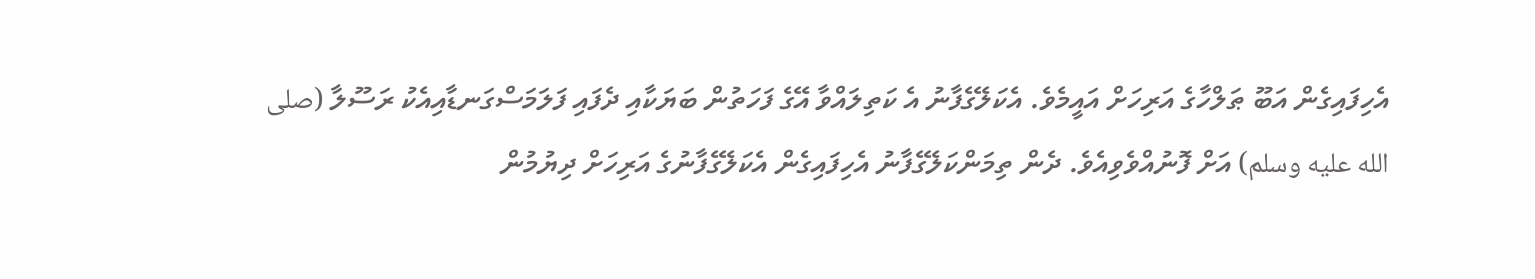އެހިފައިގެން އަބޫ ޠަލްހާގެ އަރިހަށް އައީމެވެ. އެކަލޭގެފާނު އެ ކަތިލައްވާ އޭގެ ފަހަތުން ބަޔަކާއި ދެފައި ފަލަމަސްގަނޑާއިއެކު ރަސޫލާ (صلى الله عليه وسلم) އަށް ފޮނުއްވެވިއެވެ. ދެން ތިމަންކަލޭގެފާނު އެހިފައިގެން އެކަލޭގެފާނުގެ އަރިހަށް ދިޔުމުން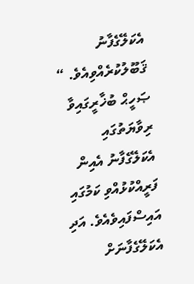އެކަލޭގެފާނު ޤަބޫލުކުރެއްވިއެވެ. “
ޞަހީޙް ބުޚާރީގައިވާ ރިވާޔަތުގައި އެކަލޭގެފާނު އެއިން ފަރީއްކުޅުއްވި ކަމުގައި އައިސްފައިވެއެވެ. އަދި އެކަލޭގެފާނަށް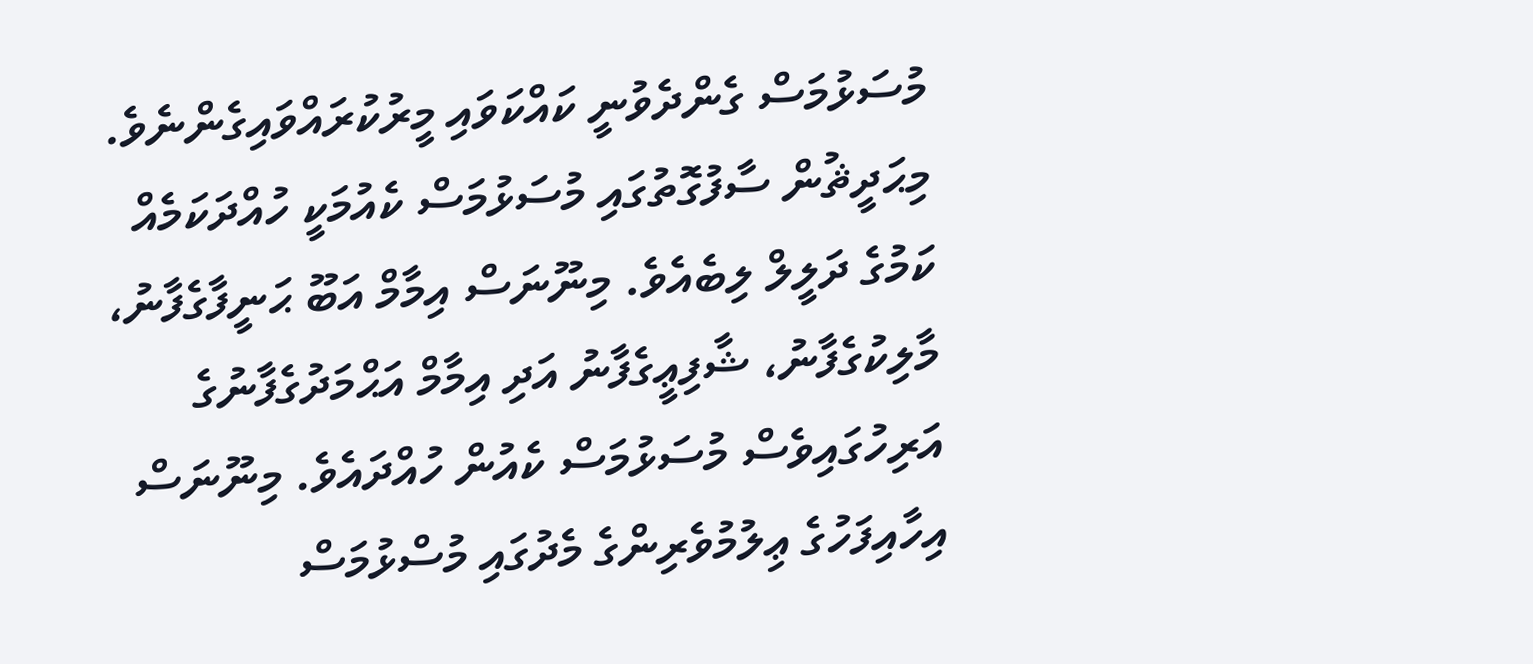މުސަޅުމަސް ގެންދެވުނީ ކައްކަވައި މީރުކުރައްވައިގެންނެވެ. މިޙަދީޘުން ސާފުގޮތުގައި މުސަޅުމަސް ކެއުމަކީ ހުއްދަކަމެއް ކަމުގެ ދަލީލް ލިބެއެވެ. މިނޫނަސް އިމާމް އަބޫ ޙަނީފާގެފާނު، މާލިކުގެފާނު، ޝާފިޢީގެފާނު އަދި އިމާމް އަޙްމަދުގެފާނުގެ އަރިހުގައިވެސް މުސަޅުމަސް ކެއުން ހުއްދައެވެ. މިނޫނަސް އިހާއިފަހުގެ ޢިލުމުވެރިންގެ މެދުގައި މުސްޅުމަސް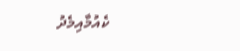ކެއުމާއިމެދު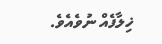ޚިލާފެއް ނުވެއެވެ.